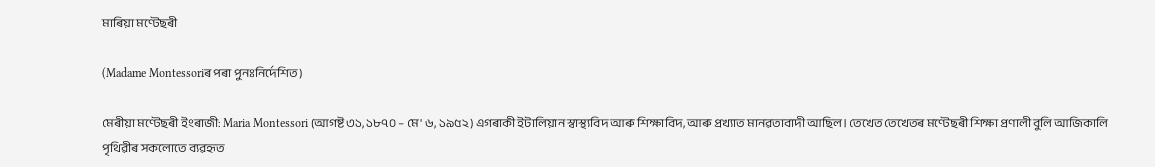মাৰিয়া মণ্টেছৰী

(Madame Montessoriৰ পৰা পুনঃনিৰ্দেশিত)

মেৰীয়া মণ্টেছৰী ইংৰাজী: Maria Montessori (আগষ্ট ৩১, ১৮৭০ – মে' ৬, ১৯৫২) এগৰাকী ইটালিয়ান স্বাস্থ্যবিদ আৰু শিক্ষাবিদ, আৰু প্ৰখ্যাত মানৱতাবাদী আছিল। তেখেত তেখেতৰ মণ্টেছৰী শিক্ষা প্ৰণালী বুলি আজিকালি পৃথিৱীৰ সকলোতে ব্যৱহৃত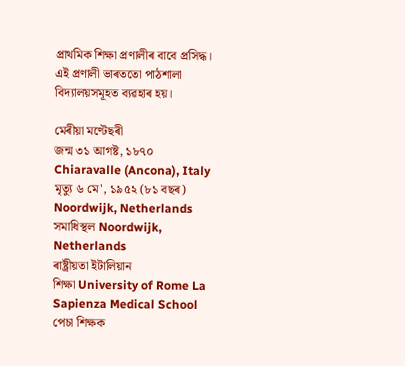প্ৰাথমিক শিক্ষা প্ৰণালীৰ বাবে প্ৰসিদ্ধ। এই প্ৰণালী ভাৰততো পাঠশালা বিদ্যালয়সমূহত ব্যৱহাৰ হয়।

মেৰীয়া মণ্টেছৰী
জন্ম ৩১ আগষ্ট, ১৮৭০
Chiaravalle (Ancona), Italy
মৃত্যু ৬ মে', ১৯৫২ (৮১ বছৰ)
Noordwijk, Netherlands
সমাধিস্থল Noordwijk, Netherlands
ৰাষ্ট্ৰীয়তা ইটালিয়ান
শিক্ষা University of Rome La Sapienza Medical School
পেচা শিক্ষক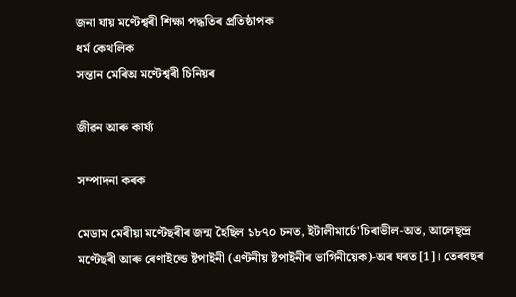জনা যায় মণ্টেশ্বৰী শিক্ষা পদ্ধতিৰ প্ৰতিষ্ঠাপক
ধৰ্ম কেথলিক
সন্তান মেৰিঅ মণ্টেশ্বৰী চিনিয়ৰ

জীৱন আৰু কাৰ্য্য

সম্পাদনা কৰক

মেডাম মেৰীয়া মণ্টেছৰীৰ জন্ম হৈছিল ১৮৭০ চনত, ইটালীমাৰ্চে'চিৰাভীল-অত, আলেছ্ন্দ্ৰ মণ্টেছৰী আৰু ৰেণাইল্ডে ষ্টপাইনী (এণ্টনীয় ষ্টপাইনীৰ ভাগিনীয়েক)-অৰ ঘৰত[1]। তেৰবছৰ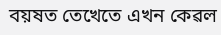বয়ষত তেখেতে এখন কেৱল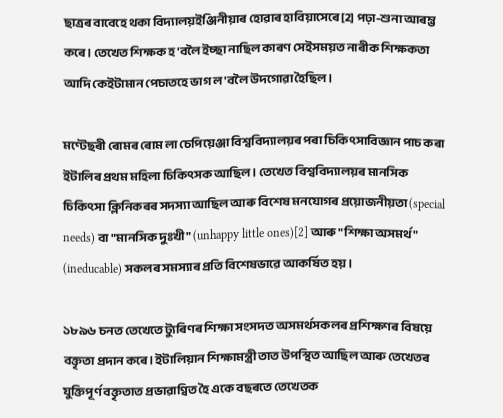ছাত্ৰৰ বাবেহে থকা বিদ্যালয়ইঞ্জিনীয়াৰ হোৱাৰ হাবিয়াসেৰে[2] পঢ়া-শুনা আৰম্ভ কৰে। তেখেত শিক্ষক হ'বলৈ ইচ্ছা নাছিল কাৰণ সেইসময়ত নাৰীক শিক্ষকতা আদি কেইটামান পেচাতহে ভাগ ল'বলৈ উদগোৱা হৈছিল।

মণ্টেছৰী ৰোমৰ ৰোম লা চেপিয়েঞ্জা বিশ্ববিদ্যালয়ৰ পৰা চিকিৎসাবিজ্ঞান পাচ কৰা ইটালিৰ প্ৰথম মহিলা চিকিৎসক আছিল। তেখেত বিশ্ববিদ্যালয়ৰ মানসিক চিকিৎসা ক্লিনিকৰৰ সদস্যা আছিল আৰু বিশেষ মনযোগৰ প্ৰয়োজনীয়তা (special needs) বা "মানসিক দুঃখী" (unhappy little ones)[2] আৰু "শিক্ষা অসমৰ্থ" (ineducable) সকলৰ সমস্যাৰ প্ৰতি বিশেষভাৱে আকৰ্ষিত হয়।

১৮৯৬ চনত তেখেতে ট্যুৰিণৰ শিক্ষা সংসদত অসমৰ্থসকলৰ প্ৰশিক্ষণৰ বিষয়ে বক্তৃতা প্ৰদান কৰে। ইটালিয়ান শিক্ষামন্ত্ৰী তাত উপস্থিত আছিল আৰু তেখেতৰ যুক্তিপূৰ্ণ বক্তৃতাত প্ৰভাৱাণ্বিত হৈ একে বছৰতে তেখেতক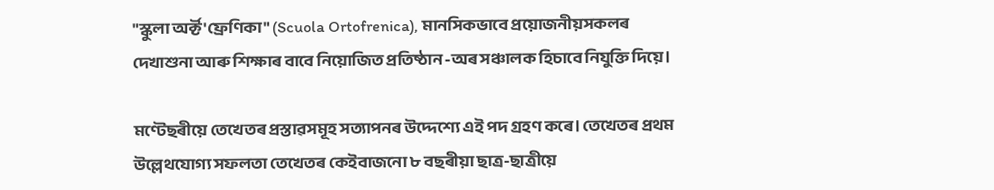"স্কুলা অৰ্ক্ট'ফ্ৰেণিকা" (Scuola Ortofrenica), মানসিকভাবে প্ৰয়োজনীয়সকলৰ দেখাশুনা আৰু শিক্ষাৰ বাবে নিয়োজিত প্ৰতিষ্ঠান -অৰ সঞ্চালক হিচাবে নিযুক্তি দিয়ে।

মণ্টেছৰীয়ে তেখেতৰ প্ৰস্তাৱসমূহ সত্যাপনৰ উদ্দেশ্যে এই পদ গ্ৰহণ কৰে। তেখেতৰ প্ৰথম উল্লেথযোগ্য সফলতা তেখেতৰ কেইবাজনো ৮ বছৰীয়া ছাত্ৰ-ছাত্ৰীয়ে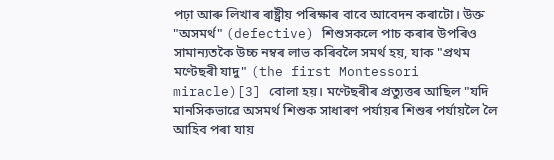পঢ়া আৰু লিখাৰ ৰাষ্ট্ৰীয় পৰিক্ষাৰ বাবে আবেদন কৰাটো। উক্ত "অসমৰ্থ" (defective) শিশুসকলে পাচ কৰাৰ উপৰিও সামান্যতকৈ উচ্চ নম্বৰ লাভ কৰিবলৈ সমৰ্থ হয়, যাক "প্ৰথম মণ্টেছৰী যাদু" (the first Montessori miracle)[3] বোলা হয়। মণ্টেছৰীৰ প্ৰত্যুত্তৰ আছিল "যদি মানসিকভাৱে অসমৰ্থ শিশুক সাধাৰণ পৰ্যায়ৰ শিশুৰ পৰ্যায়লৈ লৈ আহিব পৰা যায়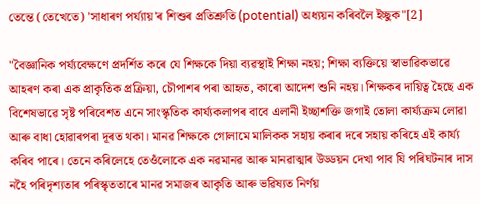তেন্তে (তেখেতে) 'সাধাৰণ পৰ্য্যায়'ৰ শিশুৰ প্ৰতিশ্ৰুতি (potential) অধ্যয়ন কৰিবলৈ ইচ্ছুক"[2]

"বৈজ্ঞানিক পৰ্য্যবেক্ষণে প্ৰদৰ্শিত কৰে যে শিক্ষকে দিয়া ব্যৱস্থাই শিক্ষা নহয়; শিক্ষা ব্যক্তিয়ে স্বাভাৱিকভাৱে আহৰণ কৰা এক প্ৰাকৃতিক প্ৰক্ৰিয়া, চৌপাশৰ পৰা আহৃত, কাৰো আদেশ শুনি নহয়। শিক্ষকৰ দায়িত্ব হৈছে এক বিশেষভাৱে সৃষ্ট পৰিবেশত এনে সাংস্কৃতিক কাৰ্য্যকলাপৰ বাবে এলানী ইচ্ছাশক্তি জগাই তোলা কাৰ্য্যক্ৰম লোৱা আৰু বাধা হোৱাৰপৰা দূৰত থকা। মানৱ শিক্ষকে গোলামে মালিকক সহায় কৰাৰ দৰে সহায় কৰিহে এই কাৰ্য্য কৰিব পাৰে। তেনে কৰিলেহে তেওঁলোকে এক নৱমানৱ আৰু মানৱাত্মাৰ উড্ডয়ন দেখা পাব যি পৰিঘটনাৰ দাস নহৈ পৰিদৃশ্যতাৰ পৰিস্কৃততাৰে মানৱ সমাজৰ আকৃতি আৰু ভৱিষ্যত নিৰ্ণয়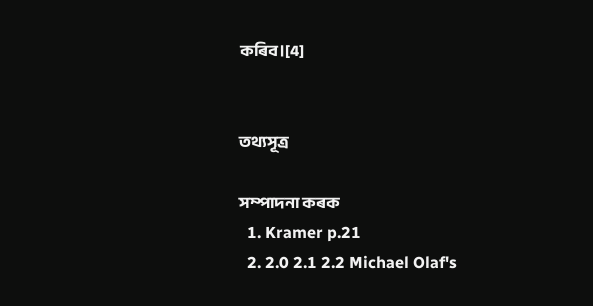কৰিব।[4]


তথ্যসূত্ৰ

সম্পাদনা কৰক
  1. Kramer p.21
  2. 2.0 2.1 2.2 Michael Olaf's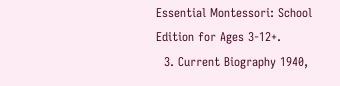Essential Montessori: School Edition for Ages 3-12+.
  3. Current Biography 1940,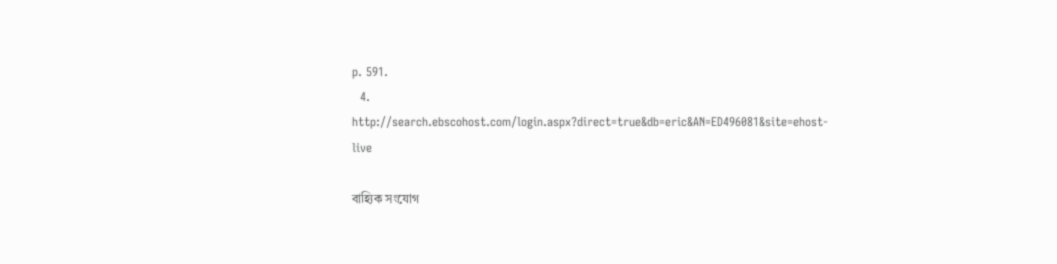p. 591.
  4. http://search.ebscohost.com/login.aspx?direct=true&db=eric&AN=ED496081&site=ehost-live

বাহ্যিক সংযোগ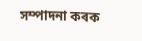সম্পাদনা কৰক